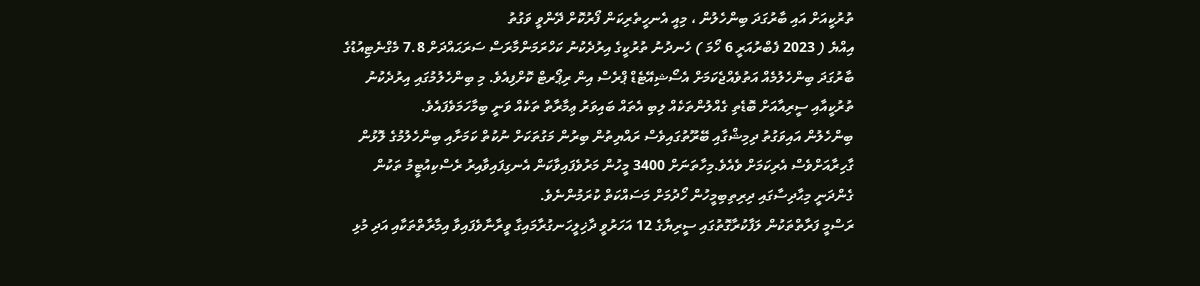ތުރުކީއަށް އައި ބާރުގަދަ ބިންހެލުން ، މިއީ އެނހީތެރިކަން ފޯރުކޮށް ދޭންވީ ވަގުތު
އިއްޔެ ( 2023 ފެބްރުއަރީ 6 ހޯމަ ) ހެނދުނު ތުރުކީގެ އިރުދެކުނު ކަހްރަމަންމާރަސް ސަރަޙައްދަށް 7.8 މެގްނެޓިއުޑުގެ ބާރުގަދަ ބިންހެލުމެއް އަތުވެއްޖެކަމަށް އެސޯޝިއޭޓެޑް ޕްރެސް އިން ރިޕޯރޓް ކޮށްފިއެވެ. މި ބިންހެލުމުގައި އިރުދެކުނު ތުރުކީއާއި ސީރިއާއަށް ބޮޑެތި ގެއްލުންތަކެއް ލިބި އެތައް ބައިވަރު ޢިމާރާތް ތަކެއް ވަނީ ބިމާހަމަވެފައެވެ.
ބިންހެލުން އައިވަގުތު ދިމިޝްގާއި ބޭރޫތުގައިވެސް ރައްޔިތުން ބިރުން މަގުތަކަށް ނުކުތް ކަމަށާއި ބިންހެލުމުގެ ލޮޅުން ގާހިރާއަށްވެސް އެރިކަމަށް ވެއެވެ.މިހާތަނަށް 3400 މީހުން މަރުވެފައިވާކަން އެނގިފައިވާއިރު ރެސްކިއުޓީމު ތަކުން ގެންދަނީ މިޙާދިސާގައި ދިރިތިބިމީހުން ހޯދުމަށް މަސައްކަތް ކުރަމުންނެވެ.
ރަސްމީ ފަރާތްތަކުން ލަފާކުރާގޮތުގައި ސީރިޔާގެ 12 އަހަރުވީ ދާޚިލީހަނގުރާމައިގާ ވީރާނާވެފައިވާ އިމާރާތްތަކާއި އަދި މުޅި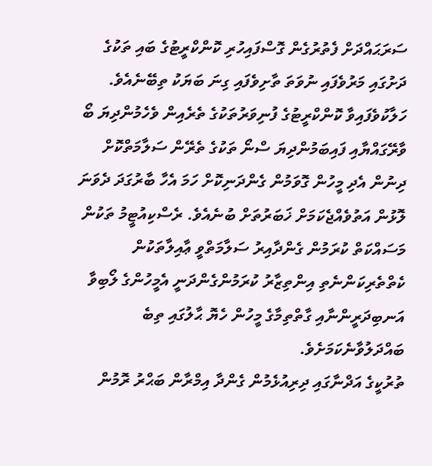ސަރަޙައްދަށް ފެތުރުގެން ގޮސްފައިހުރި ކޮންކްރީޓުގެ ބައި ތަކުގެ ދަށުގައި މަރުވެފައި ނުވަތަ ތާށިވެފައި ގިނަ ބަޔަކު ތިބޭނެއެވެ.
ހަލާކުވެފައިވާ ކޮންކްރީޓުގެ ފުނިވަރުތަކުގެ ތެރެއިން ވެހެމުންދިޔަ ބޯ ވާރޭގައްޔާއި ފައިބަމުންދިޔަ ސްނޯ ތަކުގެ ތެރޭން ސަލާމަތްކޮށް ދިނުން އެދި މީހުން ގޮވަމުން ގެންދަނިކޮށް ހަމަ އެހާ ބާރުގަދަ ދެވަނަ ލޮޅުން އަތުވެއްޖެކަމަށް ޚަބަރުތަށް ބުނެއެވެ. ރެސްކިއުޓީމު ތަކުން މަސައްކަތް ކުރަމުން ގެންދާއިރު ސަލާމަތްވީ ޢާއިލާތަކުން ކެތްތެރިކަންނެތި އިންތިޒާރު ކުރަމުންގެންދަނީ އެމީހުންގެ ލޯބިވާ އަނބިދަރީންނާއި ގާތްތިމާގެ މީހުން ހެޔޮ ޙާލުގައި ތިބެ ބައްދަލުވާނެކަމަށެވެ.
ތުރުކީގެ އަދްނާގައި ދިރިއުޅެމުން ގެންދާ އިމްރާން ބަޙްރު ރޮމުން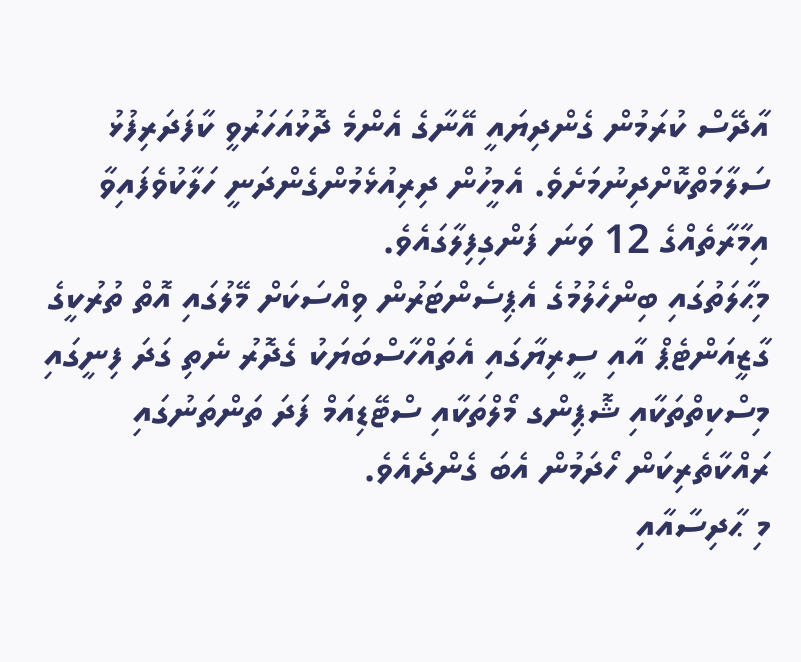އާދޭސް ކުރަމުން ގެންދިޔައީ އޭނާގެ އެންމެ ދޮޅުއަހަރުވީ ކާފަދަރިފުޅު ސަލާމަތްކޮށްދިނުމަށެވެ. އެމީހުން ދިރިއުޅެމުންގެންދަނީ ހަލާކުވެފައިވާ އިމާރާތެއްގެ 12 ވަނަ ފަންގިފިލާގައެވެ.
މިޙާލަތުގައި ބިންހެލުމުގެ އެޕިސެންޓަރުން ވިއްސަކަށް މޭލުގައި އޮތް ތުރުކީގެ ގާޒީއަންޓެޕް އާއި ސީރިޔާގައި އެތައްހާސްބަޔަކު ގެދޮރު ނެތި ގަދަ ފިނީގައި މިސްކިތްތަކާއި ޝޮޕިންގ މޯލްތަކާއި ސްޓޭޑިއަމް ފަދަ ތަންތަނުގައި ރައްކާތެރިކަން ހޯދަމުން އެބަ ގެންދެއެވެ.
މި ޙާދިސާއާއި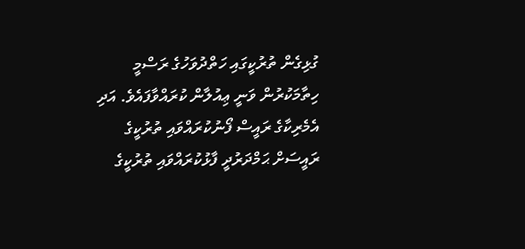ގުޅިގެން ތުރުކީގައި ހަތްދުވަހުގެ ރަސްމީ ހިތާމަކުރުން ވަނީ ޢިއުލާން ކުރައްވާފައެވެ. އަދި އެމެރިކާގެ ރައީސް ފޯނުކުރައްވައި ތުރުކީގެ ރައީސަށް ޙަމްދަރުދީ ފާޅުކުރައްވައި ތުރުކީގެ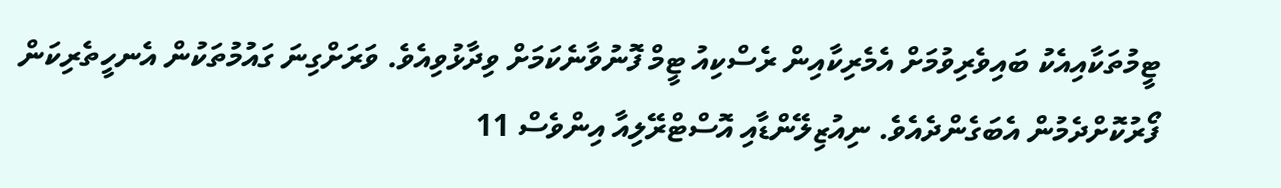ޓީމުތަކާއިއެކު ބައިވެރިވުމަށް އެމެރިކާއިން ރެސްކިއު ޓީމް ފޮނުވާނެކަމަށް ވިދާޅުވިއެވެ. ވަރަށްގިނަ ގައުމުތަކުން އެނހީތެރިކަން ފޯރުކޮށްދެމުން އެބަގެންދެއެވެ. ނިއުޒިލޭންޑާއި އޮސްޓްރޭލިއާ އިންވެސް 11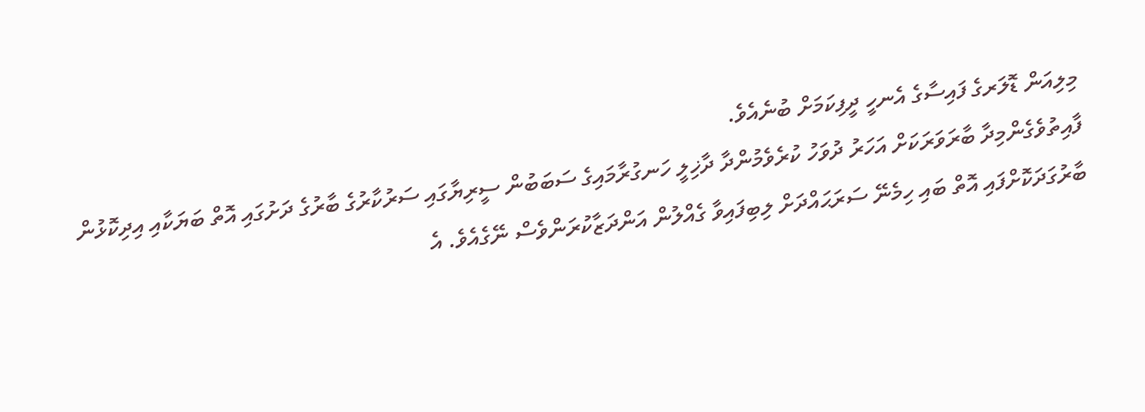މިލިއަން ޑޮލަރގެ ފައިސާގެ އެނހީ ދީފިކަމަށް ބުނެއެވެ.
ފާއިތުވެގެންމިދާ ބާރަވަރަކަށް އަހަރު ދުވަހު ކުރެވެމުންދާ ދާޚިލީ ހަނގުރާމައިގެ ސަބަބުން ސީރިޔާގައި ސަރުކާރުގެ ބާރުގެ ދަށުގައި އޮތް ބަޔަކާއި އިދިކޮޅުން ބާރުގަދަކޮށްފައި އޮތް ބައި ހިމެނޭ ސަރަޙައްދަށް ލިބިފައިވާ ގެއްލުން އަންދަޒާކުރަންވެސް ނޭގެއެވެ. އެ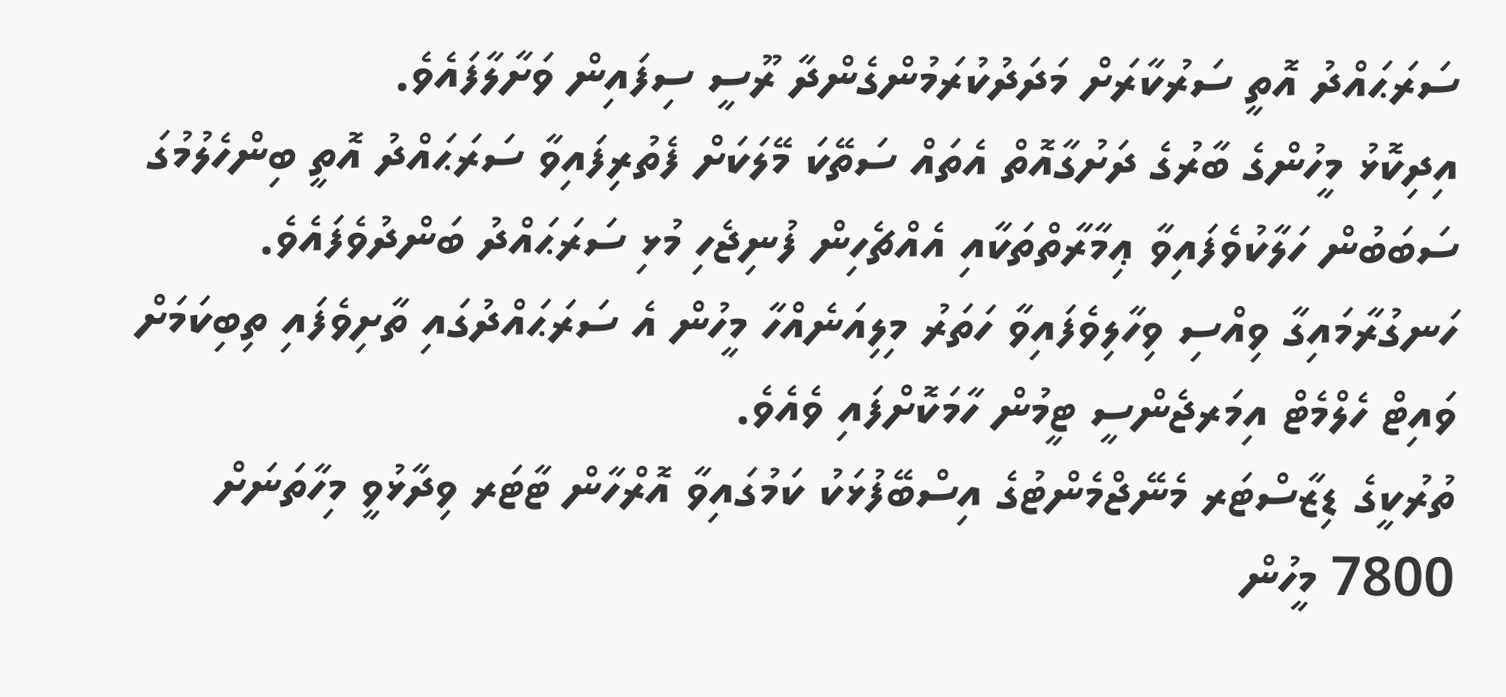ސަރަޙައްދު އޮތީ ސަރުކާރަށް މަދަދުކުރަމުންގެންދާ ރޫސީ ސިފައިން ވަށާލާފައެވެ.
އިދިކޮޅު މީހުންގެ ބާރުގެ ދަށުގާއޮތް އެތައް ސަތޭކަ މޭލަކަށް ފެތުރިފައިވާ ސަރަޙައްދު އޮތީ ބިންހެލުމުގަ ސަބަބުން ހަލާކުވެފައިވާ ޢިމާރާތްތަކާއި އެއްޗެހިން ފުނިޖެހި މުޅި ސަރަޙައްދު ބަންދުވެފައެވެ.
ހަނގުރާމައިގާ ވިއްސި ވިހާލިވެފައިވާ ހަތަރު މިލިއަނެއްހާ މީހުން އެ ސަރަޙައްދުގައި ތާށިވެފައި ތިބިކަމަށް ވައިޓް ހެލްމެޓް އިމަރޖެންސީ ޓީމުން ހާމަކޮށްފައި ވެއެވެ.
ތުރުކީގެ ޑިޒާސްޓަރ މެނޭޖްމެންޓުގެ އިސްބޭފުޅަކު ކަމުގައިވާ އޮރްހާން ޓާޓަރ ވިދާޅުވީ މިހާތަނަށް 7800 މީހުން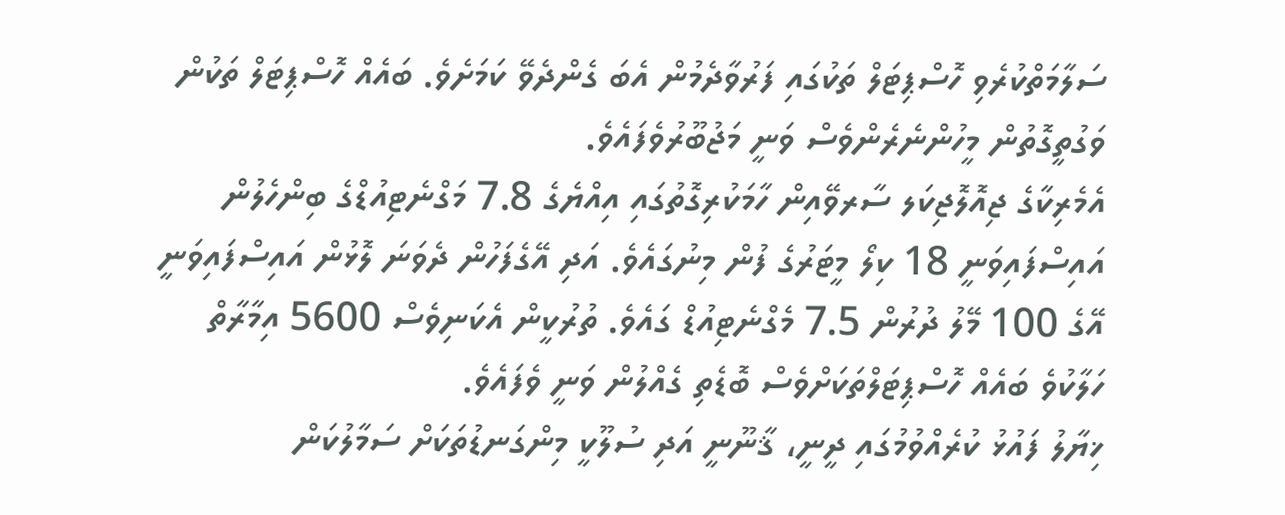ސަލާމަތްކުރެވި ހޮސްޕިޓަލް ތަކުގައި ފަރުވާދެމުން އެބަ ގެންދެވޭ ކަމަށެވެ. ބައެއް ހޮސްޕިޓަލް ތަކުން ވަގުތީގޮތުން މީހުންނެރެންވެސް ވަނީ މަޖުބޫރުވެފައެވެ.
އެމެރިކާގެ ޖިއޮލޮޖިކަލ ސާރވޭއިން ހާމަކުރިގޮތުގައި އިއްޔެގެ 7.8 މަގްނެޓިއުޑްގެ ބިންހެލުން އައިސްފައިވަނީ 18 ކިލޯ މީޓަރުގެ ފުން މިނުގައެވެ. އަދި އޭގެފަހުން ދެވަނަ ލޮޅުން އައިސްފައިވަނީ އޭގެ 100 މޭލު ދުރުން 7.5 މެގްނެޓިއުޑް ގައެވެ. ތުރުކީން އެކަނިވެސް 5600 އިމާރާތް ހަލާކުވެ ބައެއް ހޮސްޕިޓަލްތަކަށްވެސް ބޮޑެތި ގެއްލުން ވަނީ ވެފައެވެ.
ޚިޔާލު ފައުޅު ކުރެއްވުމުގައި ދީނީ، ޤާނޫނީ އަދި ސުލޫކީ މިންގަނޑުތަކަށް ސަމާލުކަން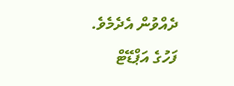ދެއްވުން އެދެމެވެ.
ފަހުގެ އަޕްޑޭޓް